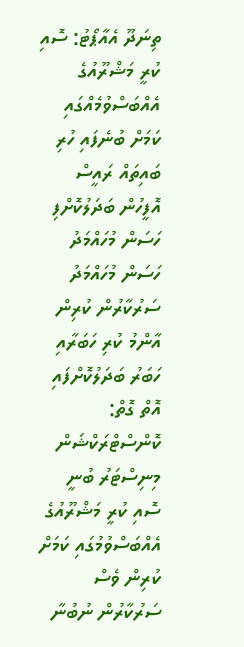ތިނަދޫ އެއާޕޯޓު: ސޮއި ކުރީ މަޝްރޫއުގެ އެއްބަސްވުމެއްގައި ކަމަށް ބުނެފައި ހުރި ބައިތައް ރައީސް އޮފީހުން ބަދަލުކޮށްފި
ހަސަން މުހައްމަދު
ހަސަން މުހައްމަދު
ސަރުކާރުން ކުރިން އާންމު ކުރި ހަބަރާއި ހަބަރު ބަދަލުކޮށްފައި އޮތް ގޮތް: ކޮންސްޓްރަކްޝަން މިނިސްޓަރު ބުނީ ސޮއި ކުރީ މަޝްރޫއުގެ އެއްބަސްވުމުގައި ކަމަށް ކުރިން ވެސް ސަރުކާރުން ނުބުނާ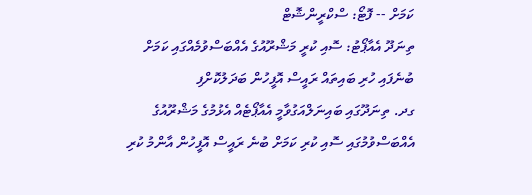ކަމަށް -- ފޮޓޯ: ސްކްރީންޝޮޓް
ތިނަދޫ އެއާޕޯޓު: ސޮއި ކުރީ މަޝްރޫއުގެ އެއްބަސްވުމެއްގައި ކަމަށް ބުނެފައި ހުރި ބައިތައް ރައީސް އޮފީހުން ބަދަލުކޮށްފި
ގދ. ތިނަދޫގައި ބައިނަލްއަގުވާމީ އެއާޕޯޓެއް އެޅުމުގެ މަޝްރޫއުގެ އެއްބަސްވުމުގައި ސޮއި ކުރި ކަމަށް ބުނެ ރައީސް އޮފީހުން އާންމު ކުރި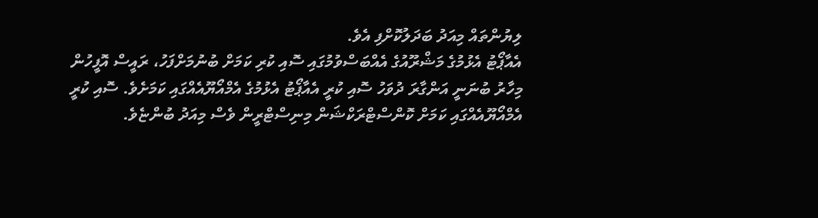ލިޔުންތައް މިއަދު ބަދަލުކޮށްފި އެވެ.
އެއާޕޯޓު އެޅުމުގެ މަޝްރޫއުގެ އެއްބަސްވުމުގައި ސޮއި ކުރި ކަމަށް ބުނުމަށްފަހު، ރައީސް އޮފީހުން މިހާރު ބުނަނީ އަންގާރަ ދުވަހު ސޮއި ކުރީ އެއާޕޯޓު އެޅުމުގެ އެމްއޯޔޫއެއްގައި ކަމަށެވެ. ސޮއި ކުރީ އެމްއޯޔޫއެއްގައި ކަމަށް ކޮންސްޓްރަކްޝަން މިނިސްޓްރީން ވެސް މިއަދު ބުންޏެވެ.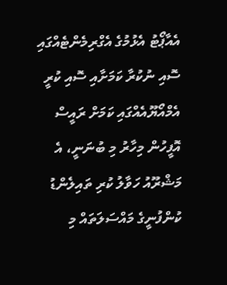އެއާޕޯޓު އެޅުމުގެ އެގްރިމެންޓެއްގައި ސޮއި ނުކުރާ ކަމަށާއި ސޮއި ކުރީ އެމްއޯޔޫއެއްގައި ކަމަށް ރައީސް އޮފީހުން މިހާރު މި ބުނަނީ، އެ މަޝްރޫއު ހަވާލު ކުރި ތައިލެންޑު ކުންފުނީގެ މައްސަލަތައް މި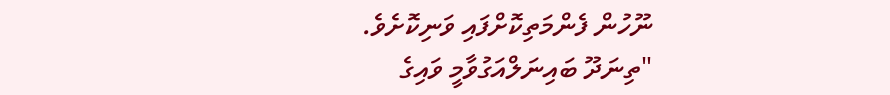ނޫހުން ފެންމަތިކޮށްފައި ވަނިކޮށެވެ.
"ތިނަދޫ ބައިނަލްއަގުވާމީ ވައިގެ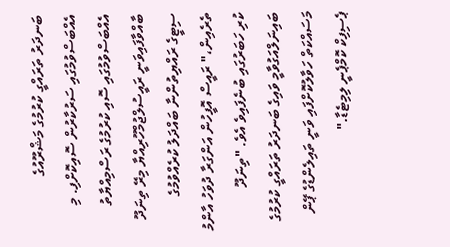ބަނދަރު ތަރައްގީ ކުރުމުގެ މަޝްރޫއުގެ އެއްބަސްވުމުގައި ސަރުކާރުން ސޮއިކޮށްފި. މި އެއްބަސްވުމުގައި ސޮއި ކުރުމުގެ ރަސްމިއްޔާތު ބާއްވާފައިވަނީ ރައީސުލްޖުމްހޫރިއްޔާ މިރޭ ތިނަދޫ ސިޓީގެ ރައްޔިތުންނާ ބައްދަލު ކުރެއްވުމުގެ ތެރެއިން،" ރައީސް އޮފީހުން އަންގަރާ ދުވަހު އާންމު ކުރި ހަބަރުގައި ބުނެފައިވެ އެވެ. "ތިނަދޫ ބައިނަލްއަގުވާމީ ވައިގެ ބަނދަރު ތަރައްގީ ކުރުމުގެ މަސައްކަތް ހަވާލުކޮށްފައި ވަނީ ތައިލެންޑުގެ ޕޭން ޕެސިފިކް ކޮމްޕެނީ ލިމިޓެޑާ."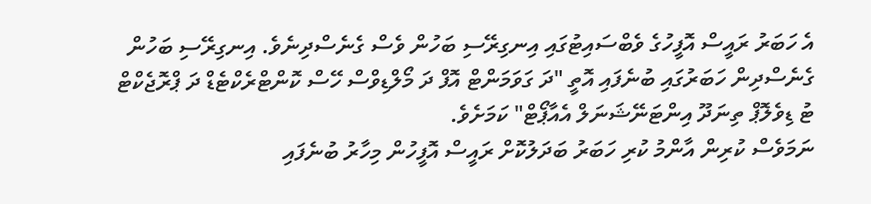އެ ހަބަރު ރައީސް އޮފީހުގެ ވެބްސައިޓުގައި އިނގިރޭސި ބަހުން ވެސް ގެނެސްދިނެވެ. އިނގިރޭސި ބަހުން ގެނެސްދިން ހަބަރުގައި ބުނެފައި އޮތީ "ދަ ގަވަމަންޓް އޮފް ދަ މޯލްޑިވްސް ހޭސް ކޮންޓްރެކްޓެޑް ދަ ޕްރޮޖެކްޓް ޓު ޑިވެލޮޕް ތިނަދޫ އިންޓަނޭޝަނަލް އެއާޕޯޓް" ކަމަށެވެ.
ނަމަވެސް ކުރިން އާންމު ކުރި ހަބަރު ބަދަލުކޮށް ރައީސް އޮފީހުން މިހާރު ބުނެފައި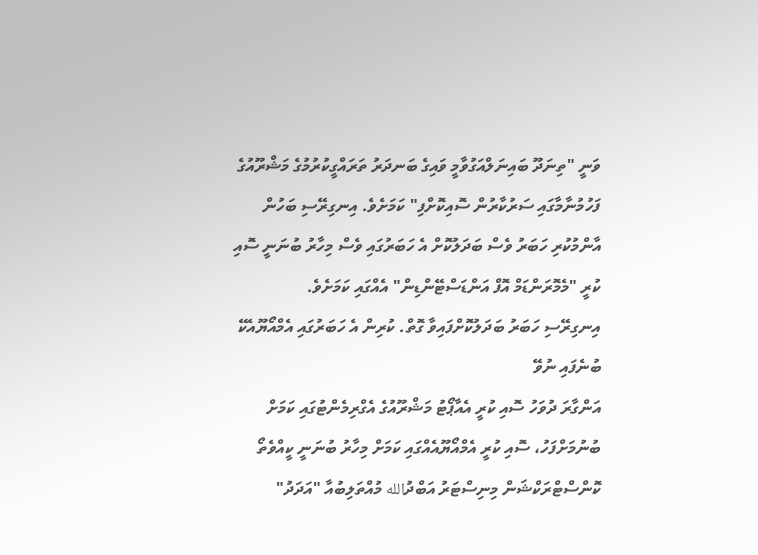ވަނީ "ތިނަދޫ ބައިނަލްއަގުވާމީ ވައިގެ ބަނދަރު ތަރައްގީކުރުމުގެ މަޝްރޫއުގެ ފަހުމުނާމާގައި ސަރުކާރުން ސޮއިކޮށްފި" ކަމަށެވެ. އިނގިރޭސި ބަހުން އާންމުކުރި ހަބަރު ވެސް ބަދަލުކޮށް އެ ހަބަރުގައި ވެސް މިހާރު ބުނަނީ ސޮއި ކުރީ "މެމޮރަންޑަމް އޮފް އަންޑަސްޓޭންޑިން" އެއްގައި ކަމަށެވެ.
އިނގިރޭސި ހަބަރު ބަދަލުކޮށްފައިވާ ގޮތް. ކުރިން އެ ހަބަރުގައި އެމްއޯޔޫއެކޭ ބުނެފައި ނުވޭ
އަންގާރަ ދުވަހު ސޮއި ކުރީ އެއާޕޯޓު މަޝްރޫއުގެ އެގްރިމެންޓުގައި ކަމަށް ބުނުމަށްފަހު، ސޮއި ކުރީ އެމްއޯޔޫއެއްގައި ކަމަށް މިހާރު ބުނަނީ ކީއްވެތޯ ކޮންސްޓްރަކްޝަން މިނިސްޓަރު އަބްދުالله މުއްތަލިބުއާ "އަދަދު"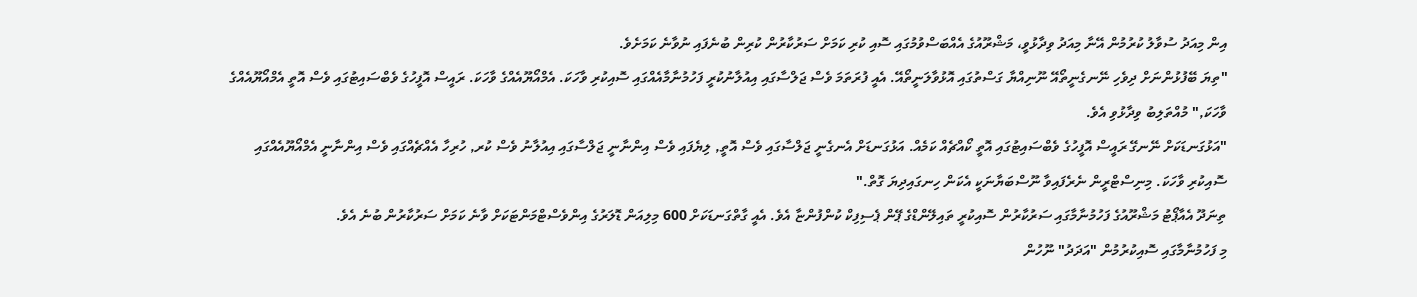އިން މިއަދު ސުވާލު ކުރުމުން އޭނާ މިއަދު ވިދާޅުވީ، މަޝްރޫއުގެ އެއްބަސްވުމުގައި ސޮއި ކުރި ކަމަށް ސަރުކާރުން ކުރިން ބުނެފައި ނުވާނެ ކަމަށެވެ.
"ތިޔަ ބޭފުޅުންނަށް ދިވެހި ނޭނގެނީތޯއޭ ނޫނިއްޔާ ގަސްތުގައި އޮޅުވާލަނީތޯއޭ. އެއީ ފުރަތަމަ ވެސް ޖަލްސާގައި އިއުލާނުކުރީ ފަހުމުނާމާއެއްގައި ސޮއިކުރި ވާހަކަ. އެމްއޯޔޫއެއްގެ ވާހަކަ. ރައީސް އޮފީހުގެ ވެބްސައިޓުގައި ވެސް އޮތީ އެމްއޯޔޫއެއްގެ ވާހަކަ," މުއްތަލިބު ވިދާޅުވި އެވެ.
"އަޅުގަނޑަކަށް ނޭނގޭ ރައީސް އޮފީހުގެ ވެބްސައިޓުގައި އޮތީ ކޯއްޗެއް ކަމެއް. އަޅުގަނޑަށް އެނގެނީ ޖަލްސާގައި ވެސް އޮތީ, ލިޔެފައި ވެސް އިންނާނީ ޖަލްސާގައި އިއުލާނު ވެސް ކުރ, ހުރިހާ އެއްޗެއްގައި ވެސް އިންނާނީ އެމްއޯޔޫއެއްގައި ސޮއިކުރި ވާހަކަ. މިނިސްޓްރީން ނެރެފައިވާ ނޫސްބަޔާނަކީ އެކަން ހިނގައިދިޔަ ގޮތް."
ތިނަދޫ އެއާޕޯޓު މަޝްރޫއުގެ ފަހުމުނާމާގައި ސަރުކާރުން ސޮއިކުރީ ތައިލޭންޑްގެ ޕޭން ޕެސިފިކް ކުންފުންޏާ އެވެ. އެއީ ގާތްގަނޑަކަށް 600 މިލިއަން ޑޮލަރުގެ އިންވެސްޓްމަންޓަކަށް ވާނެ ކަމަށް ސަރުކާރުން ބުނެ އެވެ.
މި ފަހުމުނާމާގައި ސޮއިކުރުމުން "އަދަދު" ނޫހުން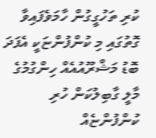ކުރި ތަހުގީގުން ހާމަވެފައިވާ ގޮތުގައި މި ކުންފުންޏަކީ އެފަދަ ބޮޑު މަޝްރޫއުއެއް ހިންގުމުގެ މާލީ ގާބިލުކަން ހުރި ކުންފުންޏެއް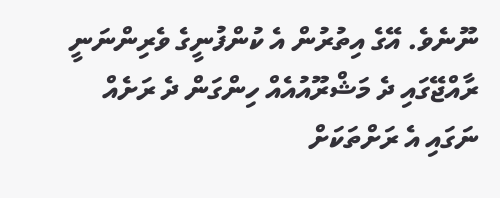ނޫނެވެ. އޭގެ އިތުރުން އެ ކުންފުނީގެ ވެރިންނަނީ ރާއްޖޭގައި ދެ މަޝްރޫއުއެއް ހިންގަން ދެ ރަށެއް ނަގައި އެ ރަށްތަކަށް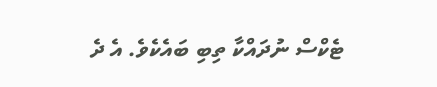ޓެކްސް ނުދައްކާ ތިބި ބައެކެވެ. އެ ދެ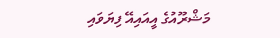މަޝްރޫއުގެ އީއައިއޭ ފިޔަވައި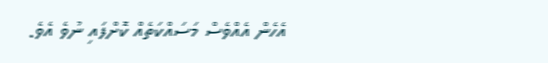އެހެން އެއްވެސް މަސައްކަތެއް ކޮށްފައި ނުވެ އެވެ.